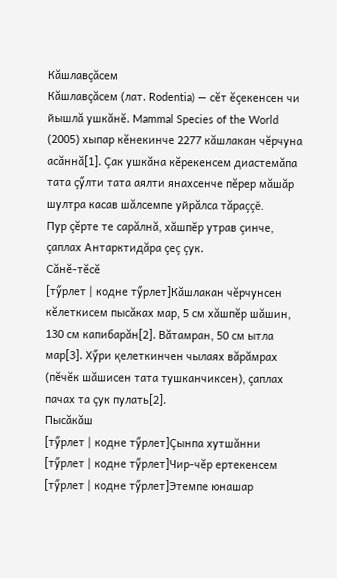Кăшлавçăсем
Кăшлавçăсем (лат. Rodentia) — сĕт ĕçекенсен чи йышлă ушкăнĕ. Mammal Species of the World (2005) хыпар кĕнекинче 2277 кăшлакан чĕрчуна асăннă[1]. Çак ушкăна кĕрекенсем диастемăпа тата çӳлти тата аялти янахсенче пĕрер мăшăр шултра касав шăлсемпе уйрăлса тăраççĕ.
Пур çĕрте те сарăлнă, хăшпĕр утрав çинче, çаплах Антарктидăра çеç çук.
Сăнĕ-тĕсĕ
[тӳрлет | кодне тӳрлет]Кăшлакан чĕрчунсен кĕлеткисем пысăках мар, 5 см хăшпĕр шăшин, 130 см капибарăн[2]. Вăтамран, 50 см ытла мар[3]. Хӳри қелеткинчен чылаях вăрăмрах (пĕчĕк шăшисен тата тушканчиксен), çаплах пачах та çук пулать[2].
Пысăкăш
[тӳрлет | кодне тӳрлет]Çынпа хутшăнни
[тӳрлет | кодне тӳрлет]Чир-чĕр ертекенсем
[тӳрлет | кодне тӳрлет]Этемпе юнашар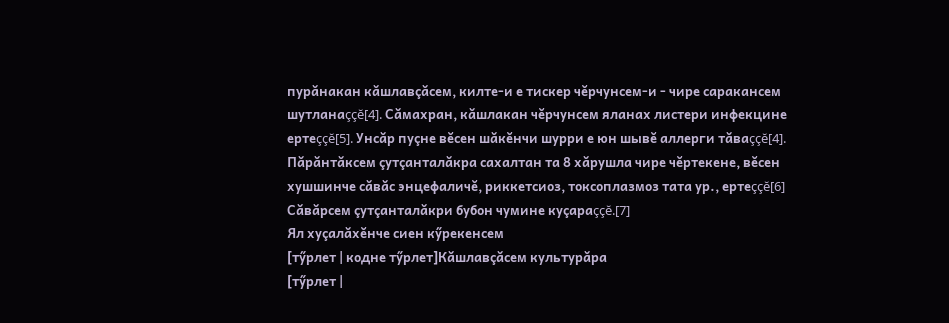пурăнакан кăшлавçăсем, килте-и е тискер чĕрчунсем-и - чире саракансем шутланаççĕ[4]. Сăмахран, кăшлакан чĕрчунсем яланах листери инфекцине ертеççĕ[5]. Унсăр пуçне вĕсен шăкĕнчи шурри е юн шывĕ аллерги тăваççĕ[4].
Пăрăнтăксем çутçанталăкра сахалтан та 8 хăрушла чире чĕртекене, вĕсен хушшинче сăвăс энцефаличĕ, риккетсиоз, токсоплазмоз тата ур., ертеççĕ[6] Сăвăрсем çутçанталăкри бубон чумине куçараççĕ.[7]
Ял хуçалăхĕнче сиен кӳрекенсем
[тӳрлет | кодне тӳрлет]Кăшлавçăсем культурăра
[тӳрлет |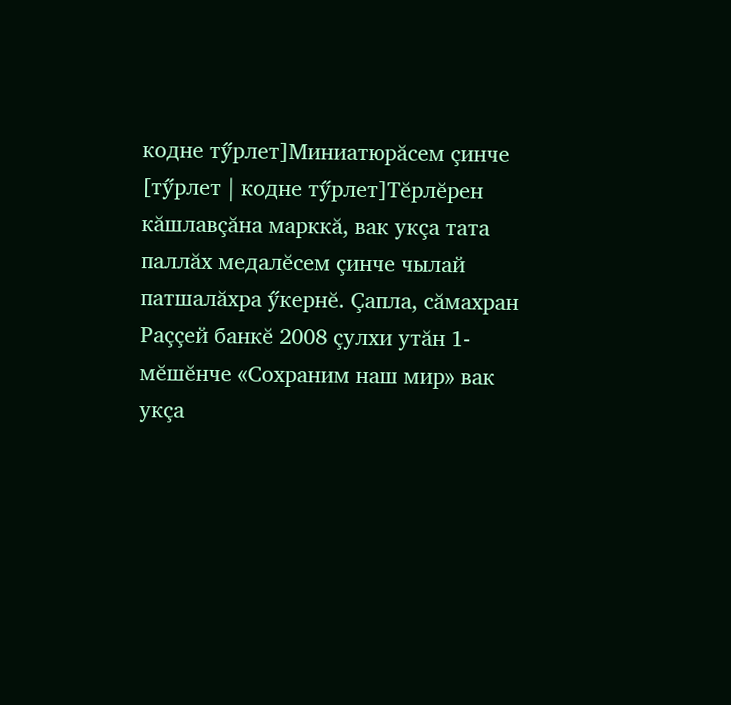кодне тӳрлет]Миниатюрăсем çинче
[тӳрлет | кодне тӳрлет]Тĕрлĕрен кăшлавçăна марккă, вак укçа тата паллăх медалĕсем çинче чылай патшалăхра ӳкернĕ. Çапла, сăмахран Раççей банкĕ 2008 çулхи утăн 1-мĕшĕнче «Сохраним наш мир» вак укçа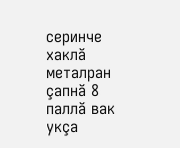серинче хаклă металран çапнă 8 паллă вак укçа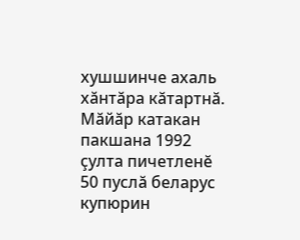хушшинче ахаль хăнтăра кăтартнă. Мăйăр катакан пакшана 1992 çулта пичетленĕ 50 пуслă беларус купюрин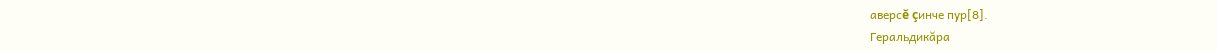аверсĕ çинче пур[8].
Геральдикăра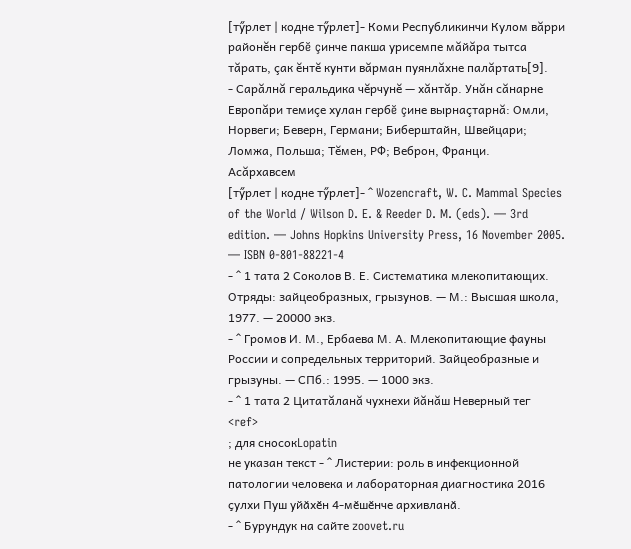[тӳрлет | кодне тӳрлет]- Коми Республикинчи Кулом вăрри районĕн гербĕ çинче пакша урисемпе мăйăра тытса тăрать, çак ĕнтĕ кунти вăрман пуянлăхне палăртать[9].
- Сарăлнă геральдика чĕрчунĕ — хăнтăр. Унăн сăнарне Европăри темиçе хулан гербĕ çине вырнаçтарнă: Омли, Норвеги; Беверн, Германи; Биберштайн, Швейцари; Ломжа, Польша; Тĕмен, РФ; Веброн, Франци.
Асăрхавсем
[тӳрлет | кодне тӳрлет]- ^ Wozencraft, W. C. Mammal Species of the World / Wilson D. E. & Reeder D. M. (eds). — 3rd edition. — Johns Hopkins University Press, 16 November 2005. — ISBN 0-801-88221-4
- ^ 1 тата 2 Соколов В. Е. Систематика млекопитающих. Отряды: зайцеобразных, грызунов. — М.: Высшая школа, 1977. — 20000 экз.
- ^ Громов И. М., Ербаева М. А. Млекопитающие фауны России и сопредельных территорий. Зайцеобразные и грызуны. — СПб.: 1995. — 1000 экз.
- ^ 1 тата 2 Цитатăланă чухнехи йăнăш Неверный тег
<ref>
; для сносокLopatin
не указан текст - ^ Листерии: роль в инфекционной патологии человека и лабораторная диагностика 2016 ҫулхи Пуш уйӑхӗн 4-мӗшӗнче архивланӑ.
- ^ Бурундук на сайте zoovet.ru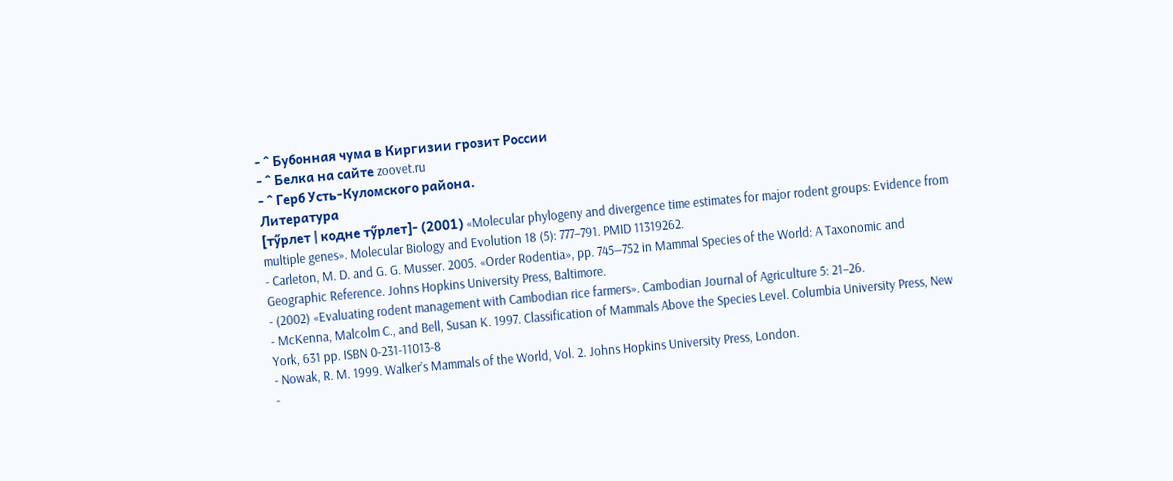- ^ Бубонная чума в Киргизии грозит России
- ^ Белка на сайте zoovet.ru
- ^ Герб Усть-Куломского района.
Литература
[тӳрлет | кодне тӳрлет]- (2001) «Molecular phylogeny and divergence time estimates for major rodent groups: Evidence from multiple genes». Molecular Biology and Evolution 18 (5): 777–791. PMID 11319262.
- Carleton, M. D. and G. G. Musser. 2005. «Order Rodentia», pp. 745—752 in Mammal Species of the World: A Taxonomic and Geographic Reference. Johns Hopkins University Press, Baltimore.
- (2002) «Evaluating rodent management with Cambodian rice farmers». Cambodian Journal of Agriculture 5: 21–26.
- McKenna, Malcolm C., and Bell, Susan K. 1997. Classification of Mammals Above the Species Level. Columbia University Press, New York, 631 pp. ISBN 0-231-11013-8
- Nowak, R. M. 1999. Walker’s Mammals of the World, Vol. 2. Johns Hopkins University Press, London.
-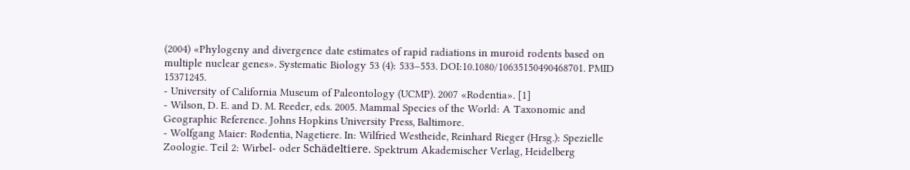(2004) «Phylogeny and divergence date estimates of rapid radiations in muroid rodents based on multiple nuclear genes». Systematic Biology 53 (4): 533–553. DOI:10.1080/10635150490468701. PMID 15371245.
- University of California Museum of Paleontology (UCMP). 2007 «Rodentia». [1]
- Wilson, D. E. and D. M. Reeder, eds. 2005. Mammal Species of the World: A Taxonomic and Geographic Reference. Johns Hopkins University Press, Baltimore.
- Wolfgang Maier: Rodentia, Nagetiere. In: Wilfried Westheide, Reinhard Rieger (Hrsg.): Spezielle Zoologie. Teil 2: Wirbel- oder Schädeltiere. Spektrum Akademischer Verlag, Heidelberg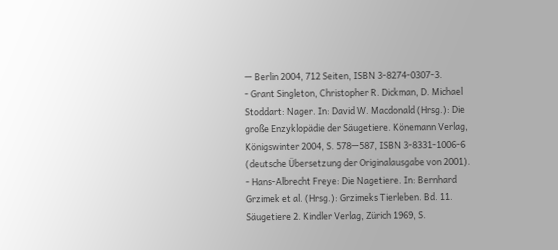— Berlin 2004, 712 Seiten, ISBN 3-8274-0307-3.
- Grant Singleton, Christopher R. Dickman, D. Michael Stoddart: Nager. In: David W. Macdonald (Hrsg.): Die große Enzyklopädie der Säugetiere. Könemann Verlag, Königswinter 2004, S. 578—587, ISBN 3-8331-1006-6 (deutsche Übersetzung der Originalausgabe von 2001).
- Hans-Albrecht Freye: Die Nagetiere. In: Bernhard Grzimek et al. (Hrsg.): Grzimeks Tierleben. Bd. 11. Säugetiere 2. Kindler Verlag, Zürich 1969, S.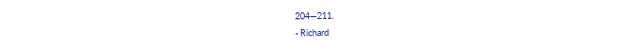204—211.
- Richard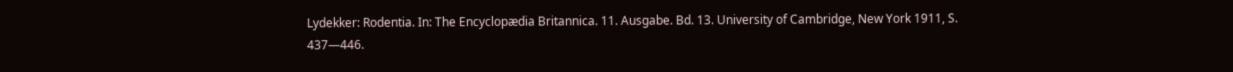Lydekker: Rodentia. In: The Encyclopædia Britannica. 11. Ausgabe. Bd. 13. University of Cambridge, New York 1911, S. 437—446.